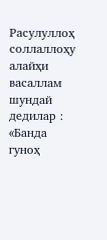Расулуллоҳ соллаллоҳу алайҳи васаллам шундай дедилар :
«Банда гуноҳ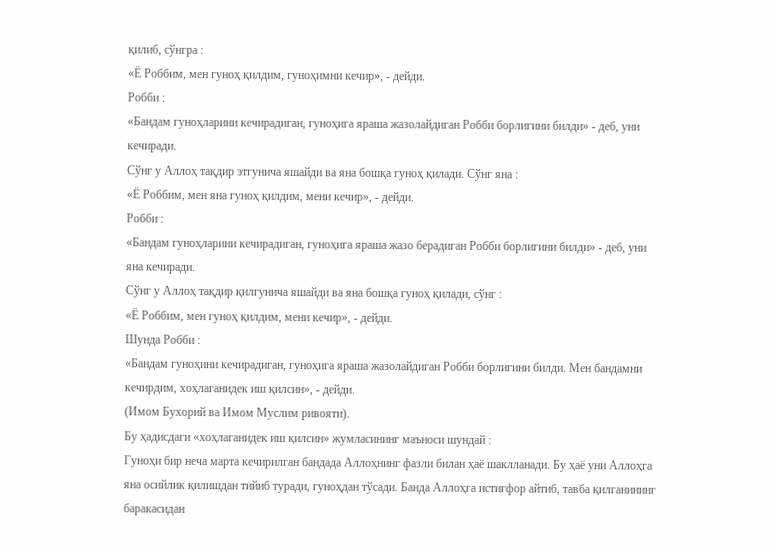қилиб, сўнгра :
«Ё Роббим, мен гуноҳ қилдим, гуноҳимни кечир», - дейди.
Робби :
«Бандам гуноҳларини кечирадиган, гуноҳига яраша жазолайдиган Робби борлигини билди» - деб, уни кечиради.
Сўнг у Аллоҳ тақдир этгунича яшайди ва яна бошқа гуноҳ қилади. Сўнг яна :
«Ё Роббим, мен яна гуноҳ қилдим, мени кечир», - дейди.
Робби :
«Бандам гуноҳларини кечирадиган, гуноҳига яраша жазо берадиган Робби борлигини билди» - деб, уни яна кечиради.
Сўнг у Аллоҳ тақдир қилгунича яшайди ва яна бошқа гуноҳ қилади, сўнг :
«Ё Роббим, мен гуноҳ қилдим, мени кечир», - дейди.
Шунда Робби :
«Бандам гуноҳини кечирадиган, гуноҳига яраша жазолайдиган Робби борлигини билди. Мен бандамни кечирдим, хоҳлаганидек иш қилсин», - дейди.
(Имом Бухорий ва Имом Муслим ривояти).
Бу ҳадисдаги «хоҳлаганидек иш қилсин» жумласининг маъноси шундай :
Гуноҳи бир неча марта кечирилган бандада Аллоҳнинг фазли билан ҳаё шаклланади. Бу ҳаё уни Аллоҳга яна осийлик қилишдан тийиб туради, гуноҳдан тўсади. Банда Аллоҳга истиғфор айтиб, тавба қилганининг баракасидан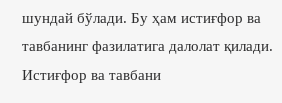шундай бўлади. Бу ҳам истиғфор ва тавбанинг фазилатига далолат қилади. Истиғфор ва тавбани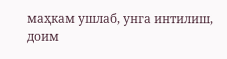маҳкам ушлаб, унга интилиш, доим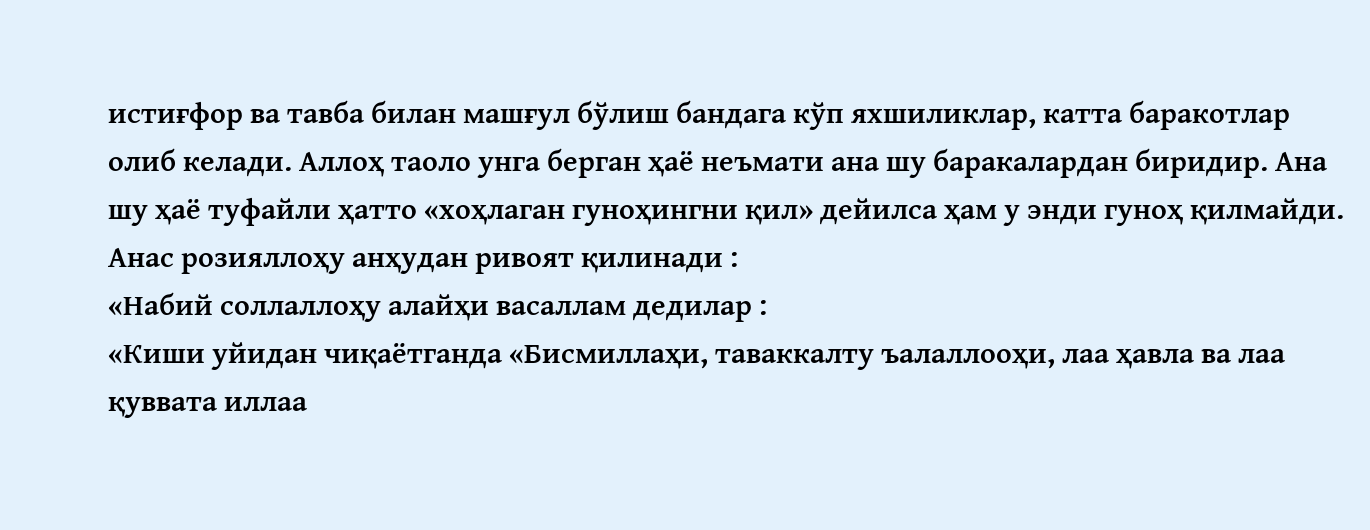истиғфор ва тавба билан машғул бўлиш бандага кўп яхшиликлар, катта баракотлар олиб келади. Аллоҳ таоло унга берган ҳаё неъмати ана шу баракалардан биридир. Ана шу ҳаё туфайли ҳатто «хоҳлаган гуноҳингни қил» дейилса ҳам у энди гуноҳ қилмайди.
Анас розияллоҳу анҳудан ривоят қилинади :
«Набий соллаллоҳу алайҳи васаллам дедилар :
«Киши уйидан чиқаётганда «Бисмиллаҳи, таваккалту ъалаллооҳи, лаа ҳавла ва лаа қуввата иллаа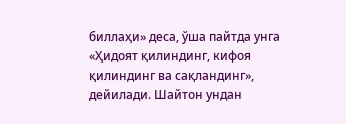биллаҳи» деса, ўша пайтда унга «Ҳидоят қилиндинг, кифоя қилиндинг ва сақландинг», дейилади. Шайтон ундан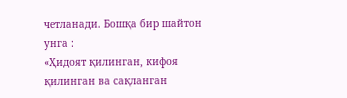четланади. Бошқа бир шайтон унга :
«Ҳидоят қилинган, кифоя қилинган ва сақланган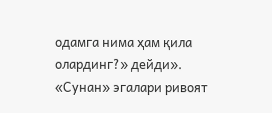одамга нима ҳам қила олардинг?» дейди».
«Сунан» эгалари ривоят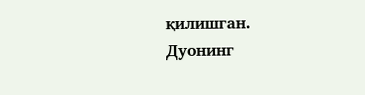қилишган.
Дуонинг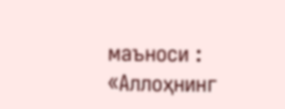маъноси :
«Аллоҳнинг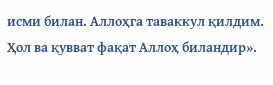исми билан. Аллоҳга таваккул қилдим. Ҳол ва қувват фақат Аллоҳ биландир».